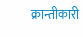क्रान्तीकारी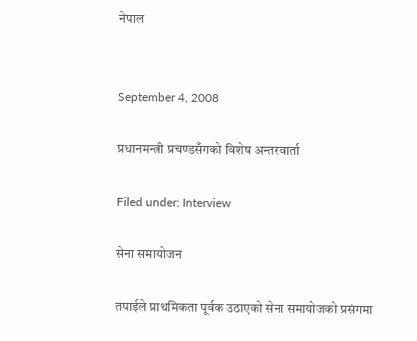नेपाल


September 4, 2008

प्रधानमन्त्री प्रचण्डसँगको विशेष अन्तरवार्ता

Filed under: Interview

सेना समायोजन

तपाईले प्राथमिकता पूर्वक उठाएको सेना समायोजको प्रसंगमा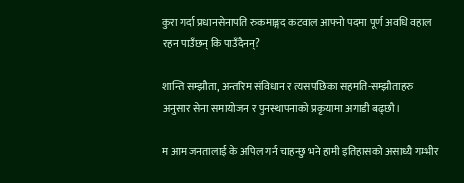कुरा गर्दा प्रधानसेनापति रुकमाङ्गद कटवाल आफ्नो पदमा पूर्ण अवधि वहाल रहन पाउँछन् कि पाउँदैनन्?

शान्ति सम्झौता, अन्तरिम संविधान र त्यसपछिका सहमति-सम्झौताहरु अनुसार सेना समायोजन र पुनस्थापनाको प्रकृयामा अगाडी बढ्छौ।

म आम जनतालाई के अपिल गर्न चाहन्छु भने हामी इतिहासको असाध्यै गम्भीर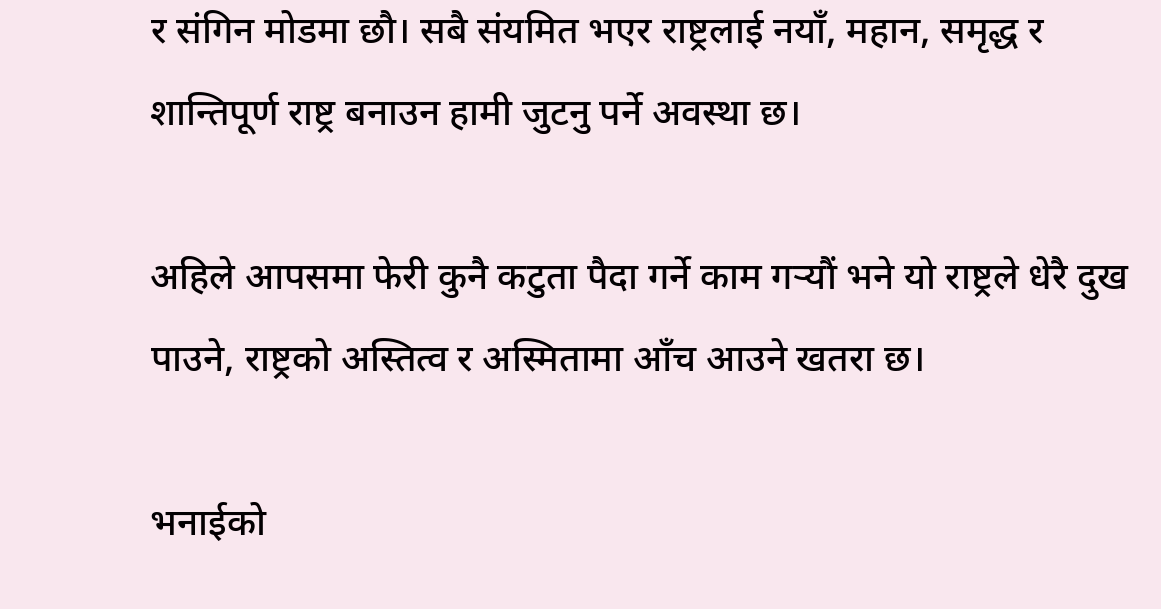र संगिन मोडमा छौ। सबै संयमित भएर राष्ट्रलाई नयाँ, महान, समृद्ध र शान्तिपूर्ण राष्ट्र बनाउन हामी जुटनु पर्ने अवस्था छ।

अहिले आपसमा फेरी कुनै कटुता पैदा गर्ने काम गर्‍यौं भने यो राष्ट्रले धेरै दुख पाउने, राष्ट्रको अस्तित्व र अस्मितामा आँच आउने खतरा छ।

भनाईको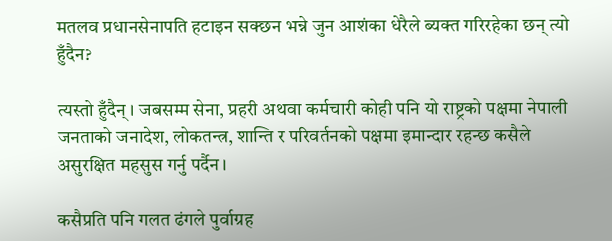मतलव प्रधानसेनापति हटाइन सक्छन भन्ने जुन आशंका धेरैले ब्यक्त गरिरहेका छन् त्यो हुँदैन?

त्यस्तो हुँदैन्। जबसम्म सेना, प्रहरी अथवा कर्मचारी कोही पनि यो राष्ट्रको पक्षमा नेपाली जनताको जनादेश, लोकतन्त्र, शान्ति र परिवर्तनको पक्षमा इमान्दार रहन्छ कसैले असुरक्षित महसुस गर्नु पर्दैन।

कसैप्रति पनि गलत ढंगले पुर्वाग्रह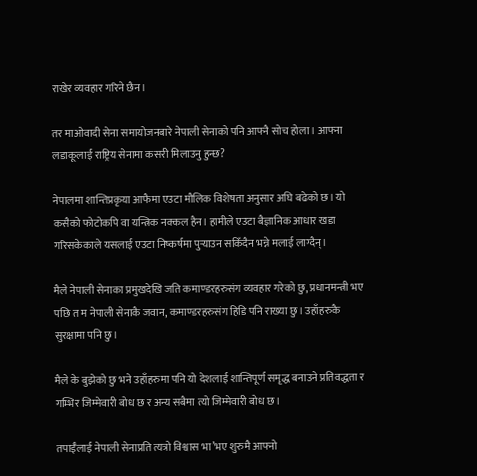राखेर व्यवहार गरिने छैन।

तर माओवादी सेना समायोजनबारे नेपाली सेनाको पनि आफ्नै सोच होला। आफ्ना लडाकूलाई राष्ट्रिय सेनामा कसरी मिलाउनु हुन्छ?

नेपालमा शान्तिप्रकृया आफैमा एउटा मौलिक विशेषता अनुसार अघि बढेको छ। यो कसैको फोटोकपि वा यन्त्रिक नक्कल हैन। हामीले एउटा बैज्ञानिक आधार खडा गरिसकेकाले यसलाई एउटा निष्कर्षमा पुर्‍याउन सकिँदैन भन्ने मलाई लाग्दैन्।

मैले नेपाली सेनाका प्रमुखदेखि जति कमाण्डरहरुसंग व्यवहार गरेको छु, प्रधानमन्त्री भए पछि त म नेपाली सेनाकै जवान, कमाण्डरहरुसंग हिडि पनि राख्या छु। उहाँहरुकै सुरक्षामा पनि छु।

मैले के बुझेको छु भने उहाँहरुमा पनि यो देशलाई शान्तिपूर्ण समृद्ध बनाउने प्रतिवद्धता र गम्भिर जिम्मेवारी बोध छ र अन्य सबैमा त्यो जिम्मेवारी बोध छ।

तपाईँलाई नेपाली सेनाप्रति त्यत्रो विश्वास भा’भए शुरुमै आफ्नो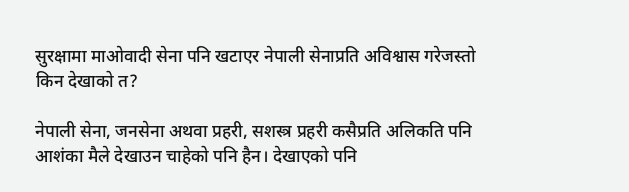सुरक्षामा माओवादी सेना पनि खटाएर नेपाली सेनाप्रति अविश्वास गरेजस्तो किन देखाको त?

नेपाली सेना, जनसेना अथवा प्रहरी, सशस्त्र प्रहरी कसैप्रति अलिकति पनि आशंका मैले देखाउन चाहेको पनि हैन। देखाएको पनि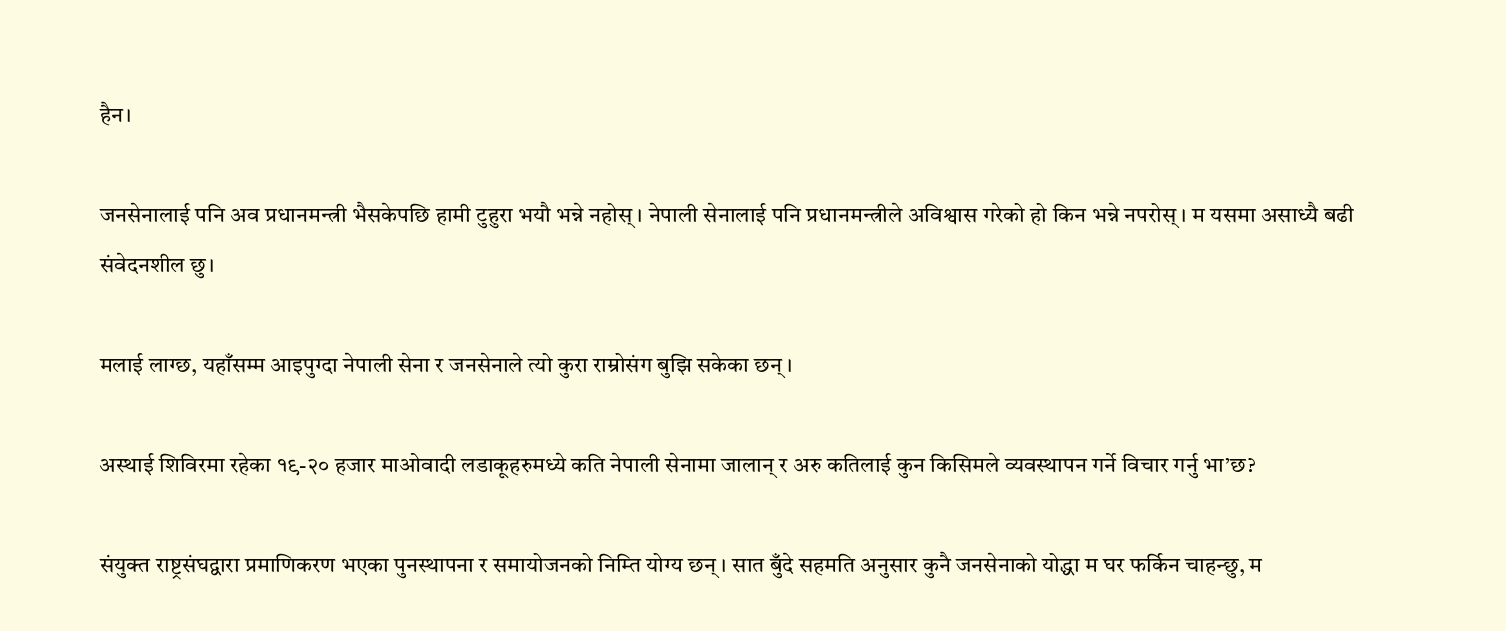हैन।

जनसेनालाई पनि अव प्रधानमन्त्री भैसकेपछि हामी टुहुरा भयौ भन्ने नहोस्। नेपाली सेनालाई पनि प्रधानमन्त्रीले अविश्वास गरेको हो किन भन्ने नपरोस्। म यसमा असाध्यै बढी संवेदनशील छु।

मलाई लाग्छ, यहाँसम्म आइपुग्दा नेपाली सेना र जनसेनाले त्यो कुरा राम्रोसंग बुझि सकेका छन्।

अस्थाई शिविरमा रहेका १९-२० हजार माओवादी लडाकूहरुमध्ये कति नेपाली सेनामा जालान् र अरु कतिलाई कुन किसिमले व्यवस्थापन गर्ने विचार गर्नु भा’छ?

संयुक्त राष्ट्रसंघद्वारा प्रमाणिकरण भएका पुनस्थापना र समायोजनको निम्ति योग्य छन्। सात बुँदे सहमति अनुसार कुनै जनसेनाको योद्धा म घर फर्किन चाहन्छु, म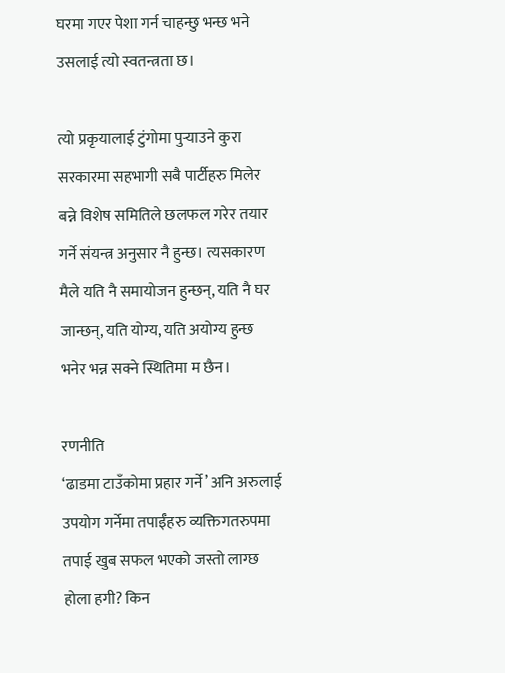घरमा गएर पेशा गर्न चाहन्छु भन्छ भने उसलाई त्यो स्वतन्त्रता छ।

त्यो प्रकृयालाई टुंगोमा पुर्‍याउने कुरा सरकारमा सहभागी सबै पार्टीहरु मिलेर बन्ने विशेष समितिले छलफल गरेर तयार गर्ने संयन्त्र अनुसार नै हुन्छ। त्यसकारण मैले यति नै समायोजन हुन्छन्, यति नै घर जान्छन्, यति योग्य, यति अयोग्य हुन्छ भनेर भन्न सक्ने स्थितिमा म छैन।

रणनीति
‘ढाडमा टाउँकोमा प्रहार गर्ने’ अनि अरुलाई उपयोग गर्नेमा तपाईँहरु व्यक्तिगतरुपमा तपाई खुब सफल भएको जस्तो लाग्छ होला हगी? किन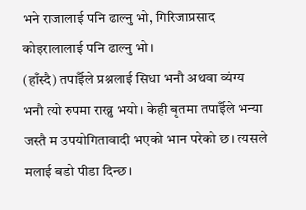भने राजालाई पनि ढाल्नु भो, गिरिजाप्रसाद कोइरालालाई पनि ढाल्नु भो।
(हाँस्दै) तपाईँले प्रश्नलाई सिधा भनौ अथवा व्यंग्य भनौ त्यो रुपमा राख्नु भयो। केही बृतमा तपाईँले भन्या जस्तै म उपयोगितावादी भएको भान परेको छ। त्यसले मलाई बडो पीडा दिन्छ।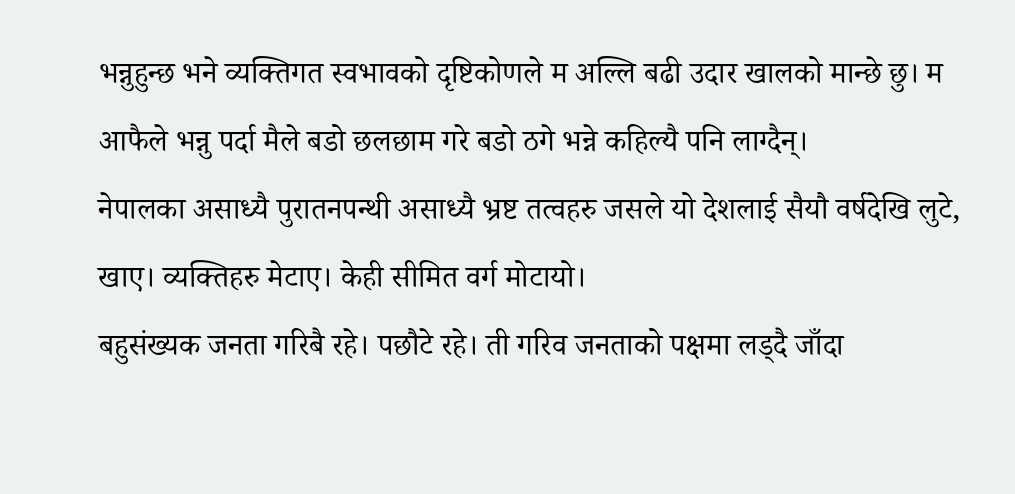भन्नुहुन्छ भने व्यक्तिगत स्वभावको दृष्टिकोणले म अल्लि बढी उदार खालको मान्छे छु। म आफैले भन्नु पर्दा मैले बडो छलछाम गरे बडो ठगे भन्ने कहिल्यै पनि लाग्दैन्।
नेपालका असाध्यै पुरातनपन्थी असाध्यै भ्रष्ट तत्वहरु जसले यो देशलाई सैयौ वर्षदेखि लुटे, खाए। व्यक्तिहरु मेटाए। केही सीमित वर्ग मोटायो।
बहुसंख्यक जनता गरिबै रहे। पछौटे रहे। ती गरिव जनताको पक्षमा लड्दै जाँदा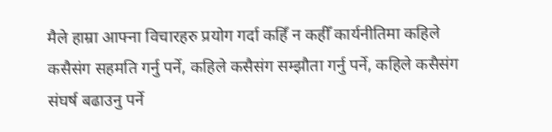मैले हाम्रा आफ्ना विचारहरु प्रयोग गर्दा कहिँ न कहीँ कार्यनीतिमा कहिले कसैसंग सहमति गर्नु पर्ने, कहिले कसैसंग सम्झौता गर्नु पर्ने, कहिले कसैसंग संघर्ष बढाउनु पर्ने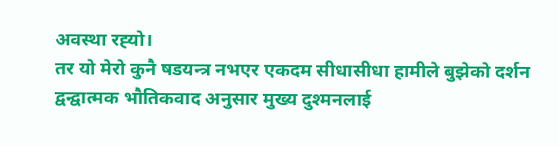अवस्था रह्‍यो।
तर यो मेरो कुनै षडयन्त्र नभएर एकदम सीधासीधा हामीले बुझेको दर्शन द्वन्द्वात्मक भौतिकवाद अनुसार मुख्य दुश्मनलाई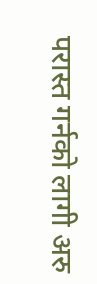परास्त गर्नको लागी अरु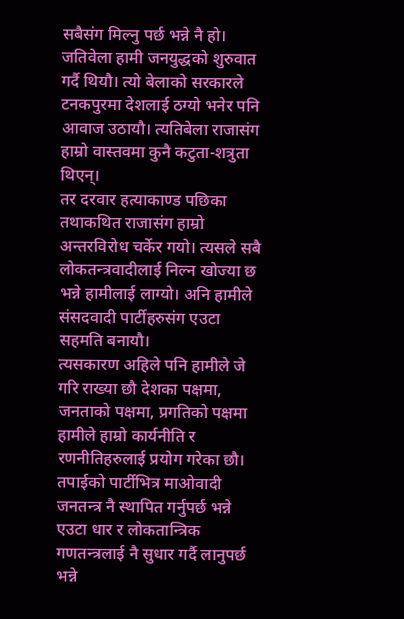सबैसंग मिल्नु पर्छ भन्ने नै हो।
जतिवेला हामी जनयुद्धको शुरुवात गर्दै थियौ। त्यो बेलाको सरकारले टनकपुरमा देशलाई ठग्यो भनेर पनि आवाज उठायौ। त्यतिबेला राजासंग हाम्रो वास्तवमा कुनै कटुता-शत्रुता थिएन्।
तर दरवार हत्याकाण्ड पछिका तथाकथित राजासंग हाम्रो अन्तरविरोध चर्केर गयो। त्यसले सबै लोकतन्त्रवादीलाई निल्न खोज्या छ भन्ने हामीलाई लाग्यो। अनि हामीले संसदवादी पार्टीहरुसंग एउटा सहमति बनायौ।
त्यसकारण अहिले पनि हामीले जे गरि राख्या छौ देशका पक्षमा, जनताको पक्षमा, प्रगतिको पक्षमा हामीले हाम्रो कार्यनीति र रणनीतिहरुलाई प्रयोग गरेका छौ।
तपाईको पार्टीभित्र माओवादी जनतन्त्र नै स्थापित गर्नुपर्छ भन्ने एउटा धार र लोकतान्त्रिक गणतन्त्रलाई नै सुधार गर्दै लानुपर्छ भन्ने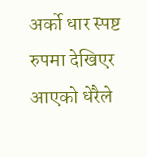अर्को धार स्पष्ट रुपमा देखिएर आएको धेरैले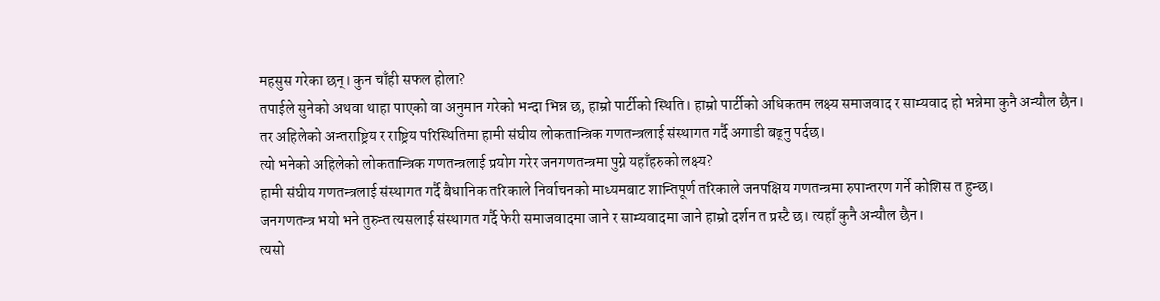महसुस गरेका छन्। कुन चाँही सफल होला?
तपाईले सुनेको अथवा थाहा पाएको वा अनुमान गरेको भन्दा भिन्न छ, हाम्रो पार्टीको स्थिति। हाम्रो पार्टीको अधिकतम लक्ष्य समाजवाद र साम्यवाद हो भन्नेमा कुनै अन्यौल छैन।
तर अहिलेको अन्तराष्ट्रिय र राष्ट्रिय परिस्थितिमा हामी संघीय लोकतान्त्रिक गणतन्त्रलाई संस्थागत गर्दै अगाडी बढ्नु पर्दछ।
त्यो भनेको अहिलेको लोकतान्त्रिक गणतन्त्रलाई प्रयोग गरेर जनगणतन्त्रमा पुग्ने यहाँहरुको लक्ष्य?
हामी संघीय गणतन्त्रलाई संस्थागत गर्दै बैधानिक तरिकाले निर्वाचनको माध्यमबाट शान्तिपूर्ण तरिकाले जनपक्षिय गणतन्त्रमा रुपान्तरण गर्ने कोशिस त हुन्छ।
जनगणतन्त्र भयो भने तुरुन्त त्यसलाई संस्थागत गर्दै फेरी समाजवादमा जाने र साम्यवादमा जाने हाम्रो दर्शन त प्रस्टै छ। त्यहाँ कुनै अन्यौल छैन।
त्यसो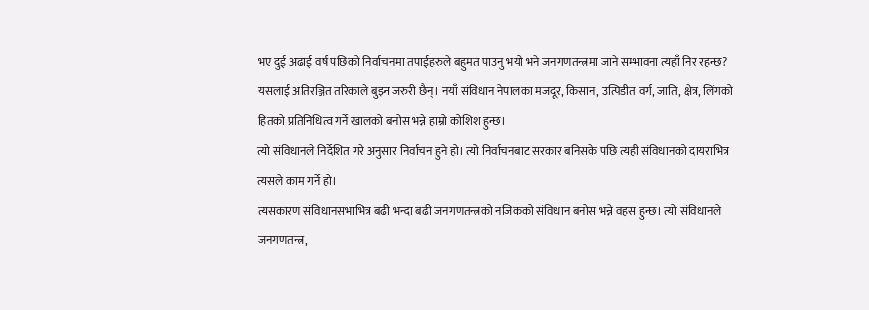भए दुई अढाई वर्ष पछिको निर्वाचनमा तपाईहरुले बहुमत पाउनु भयो भने जनगणतन्त्रमा जाने सम्भावना त्यहाँ निर रहन्छ?
यसलाई अतिरञ्जित तरिकाले बुझ्न जरुरी छैन्। नयाँ संविधान नेपालका मजदूर, किसान, उत्पिडीत वर्ग, जाति, क्षेत्र, लिंगको हितको प्रतिनिधित्व गर्ने खालको बनोस भन्ने हाम्रो कोशिश हुन्छ।
त्यो संविधानले निर्देशित गरे अनुसार निर्वाचन हुने हो। त्यो निर्वाचनबाट सरकार बनिसके पछि त्यही संविधानको दायराभित्र त्यसले काम गर्ने हो।
त्यसकारण संविधानसभाभित्र बढी भन्दा बढी जनगणतन्त्रको नजिकको संविधान बनोस भन्ने वहस हुन्छ। त्यो संविधानले जनगणतन्त्र,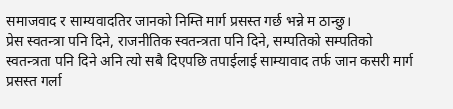समाजवाद र साम्यवादतिर जानको निम्ति मार्ग प्रसस्त गर्छ भन्ने म ठान्छु।
प्रेस स्वतन्त्रा पनि दिने, राजनीतिक स्वतन्त्रता पनि दिने, सम्पतिको सम्पतिको स्वतन्त्रता पनि दिने अनि त्यो सबै दिएपछि तपाईलाई साम्यावाद तर्फ जान कसरी मार्ग प्रसस्त गर्ला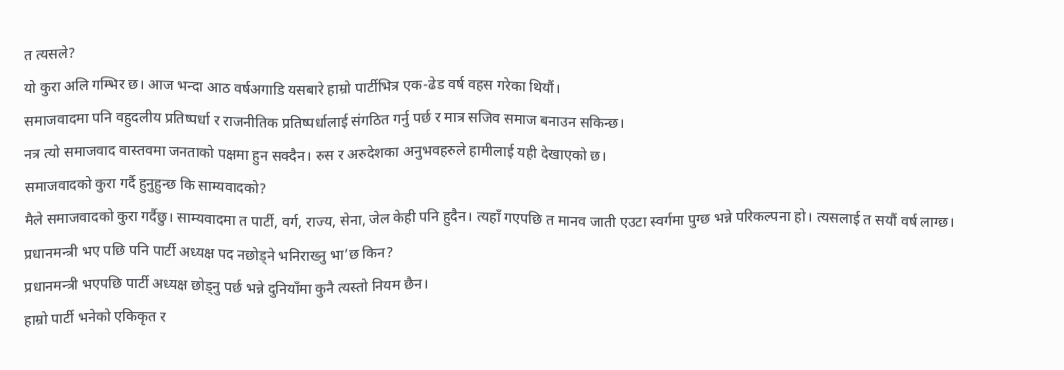त त्यसले?
यो कुरा अलि गम्भिर छ। आज भन्दा आठ वर्षअगाडि यसबारे हाम्रो पार्टीभित्र एक-ढेड वर्ष वहस गरेका थियौं।
समाजवादमा पनि वहुदलीय प्रतिष्पर्धा र राजनीतिक प्रतिष्पर्धालाई संगठित गर्नु पर्छ र मात्र सजिव समाज बनाउन सकिन्छ।
नत्र त्यो समाजवाद वास्तवमा जनताको पक्षमा हुन सक्दैन। रुस र अरुदेशका अनुभवहरुले हामीलाई यही देखाएको छ।
समाजवादको कुरा गर्दै हुनुहुन्छ कि साम्यवादको?
मैले समाजवादको कुरा गर्दैछु। साम्यवादमा त पार्टी, वर्ग, राज्य, सेना, जेल केही पनि हुदैन। त्यहाँ गएपछि त मानव जाती एउटा स्वर्गमा पुग्छ भन्ने परिकल्पना हो। त्यसलाई त सयौं वर्ष लाग्छ।
प्रधानमन्त्री भए पछि पनि पार्टी अध्यक्ष पद नछोड्ने भनिराख्नु भा’छ किन?
प्रधानमन्त्री भएपछि पार्टी अध्यक्ष छोड्नु पर्छ भन्ने दुनियाँमा कुनै त्यस्तो नियम छैन।
हाम्रो पार्टी भनेको एकिकृत र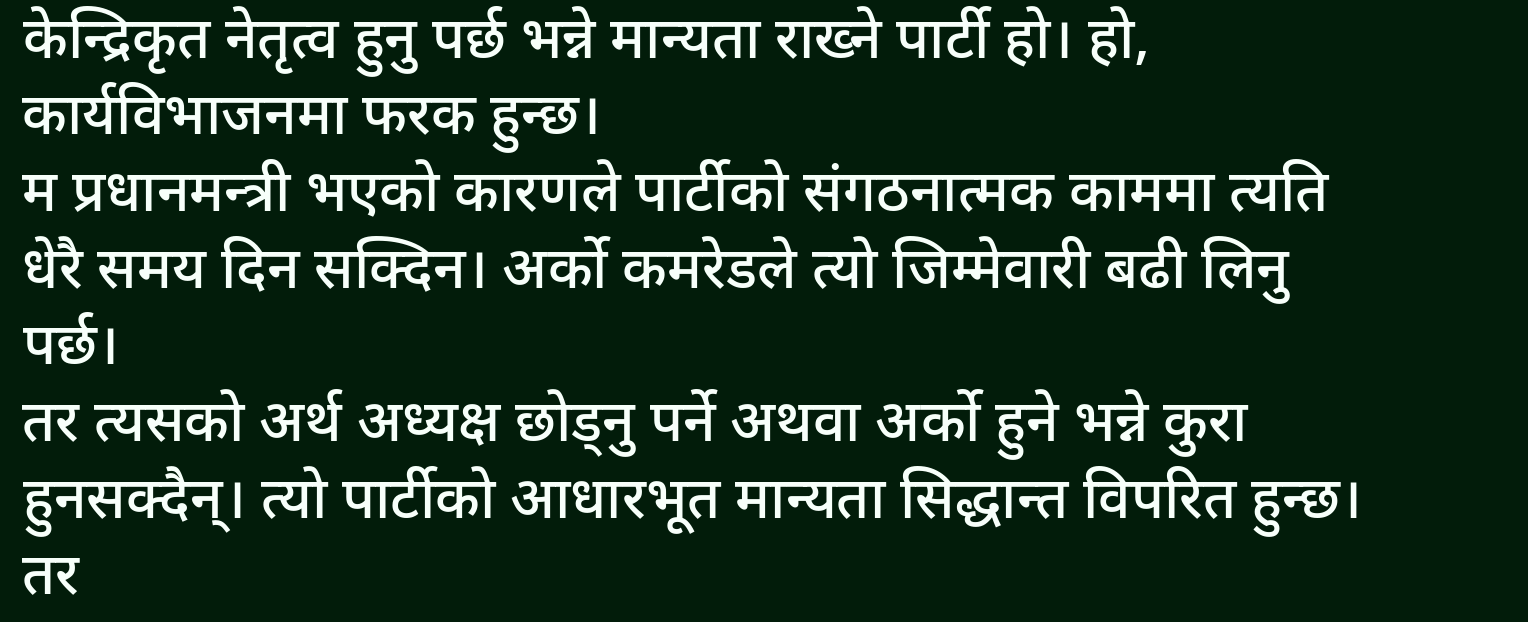केन्द्रिकृत नेतृत्व हुनु पर्छ भन्ने मान्यता राख्ने पार्टी हो। हो, कार्यविभाजनमा फरक हुन्छ।
म प्रधानमन्त्री भएको कारणले पार्टीको संगठनात्मक काममा त्यति धेरै समय दिन सक्दिन। अर्को कमरेडले त्यो जिम्मेवारी बढी लिनु पर्छ।
तर त्यसको अर्थ अध्यक्ष छोड्नु पर्ने अथवा अर्को हुने भन्ने कुरा हुनसक्दैन्। त्यो पार्टीको आधारभूत मान्यता सिद्धान्त विपरित हुन्छ।
तर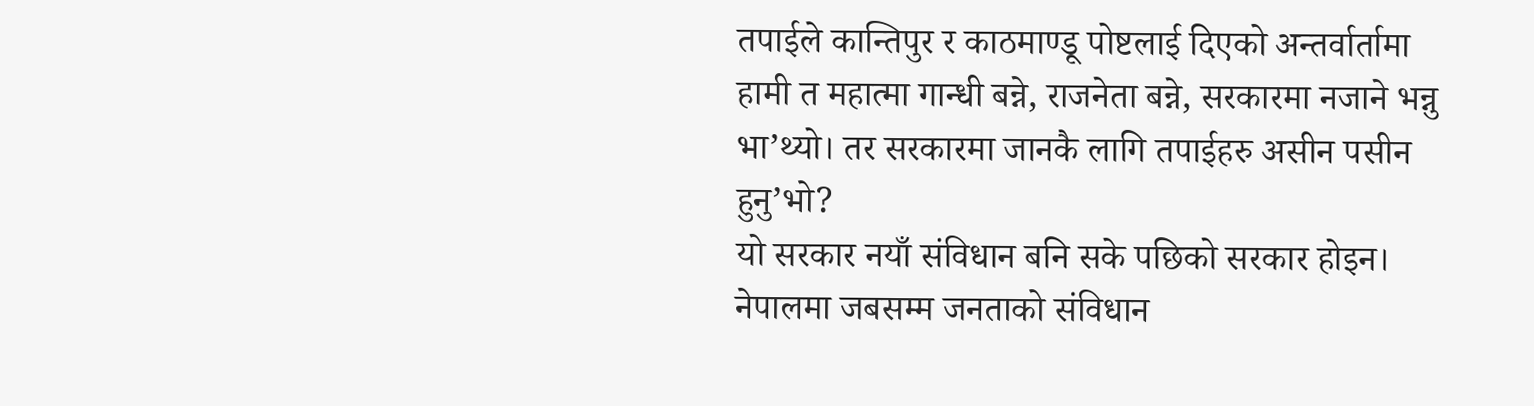तपाईले कान्तिपुर र काठमाण्डू पोष्टलाई दिएको अन्तर्वार्तामा हामी त महात्मा गान्धी बन्ने, राजनेता बन्ने, सरकारमा नजाने भन्नु भा’थ्यो। तर सरकारमा जानकै लागि तपाईहरु असीन पसीन हुनु’भो?
यो सरकार नयाँ संविधान बनि सके पछिको सरकार होइन। नेपालमा जबसम्म जनताको संविधान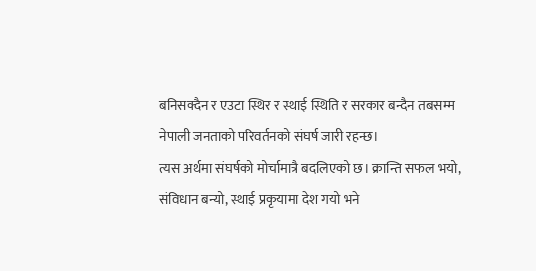बनिसक्दैन र एउटा स्थिर र स्थाई स्थिति र सरकार बन्दैन तबसम्म नेपाली जनताको परिवर्तनको संघर्ष जारी रहन्छ।
त्यस अर्थमा संघर्षको मोर्चामात्रै बदलिएको छ। क्रान्ति सफल भयो, संविधान बन्यो, स्थाई प्रकृयामा देश गयो भने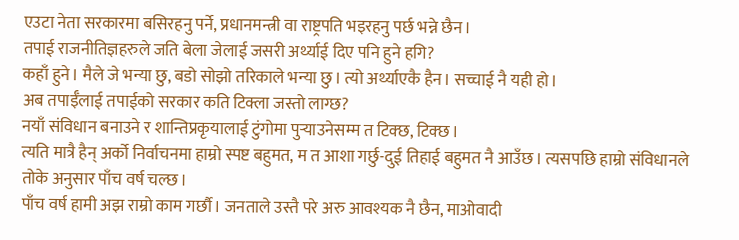एउटा नेता सरकारमा बसिरहनु पर्ने, प्रधानमन्त्री वा राष्ट्रपति भइरहनु पर्छ भन्ने छैन।
तपाई राजनीतिज्ञहरुले जति बेला जेलाई जसरी अर्थ्याई दिए पनि हुने हगि?
कहाँ हुने। मैले जे भन्या छु, बडो सोझो तरिकाले भन्या छु। त्यो अर्थ्याएकै हैन। सच्चाई नै यही हो।
अब तपाईँलाई तपाईको सरकार कति टिक्ला जस्तो लाग्छ?
नयाँ संविधान बनाउने र शान्तिप्रकृयालाई टुंगोमा पुर्‍याउनेसम्म त टिक्छ, टिक्छ।
त्यति मात्रै हैन् अर्को निर्वाचनमा हाम्रो स्पष्ट बहुमत, म त आशा गर्छु-दुई तिहाई बहुमत नै आउँछ। त्यसपछि हाम्रो संविधानले तोके अनुसार पाँच वर्ष चल्छ।
पाँच वर्ष हामी अझ राम्रो काम गर्छौ। जनताले उस्तै परे अरु आवश्यक नै छैन, माओवादी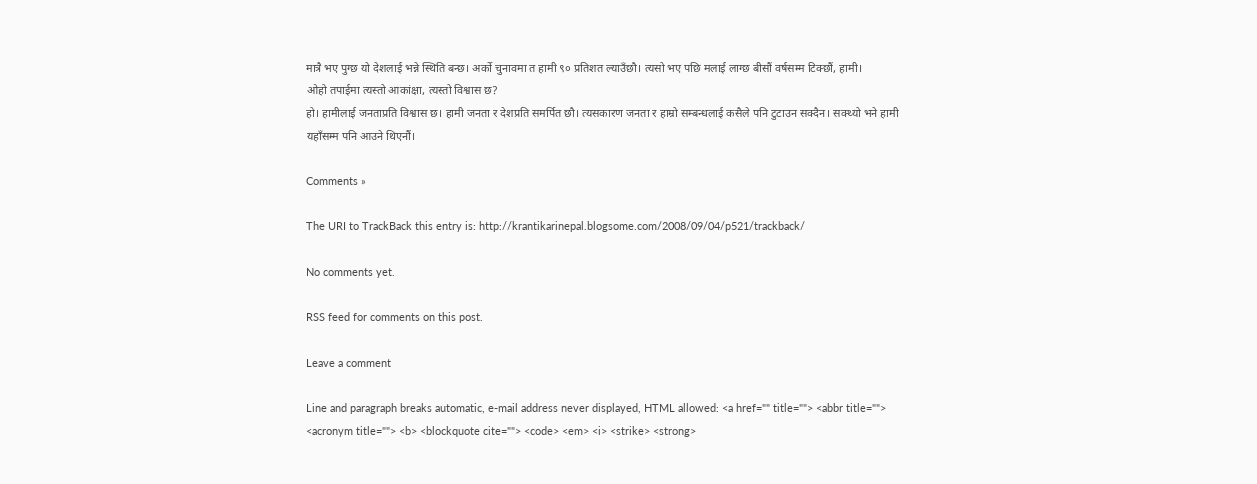मात्रै भए पुग्छ यो देशलाई भन्ने स्थिति बन्छ। अर्को चुनावमा त हामी ९० प्रतिशत ल्याउँछौ। त्यसो भए पछि मलाई लाग्छ बीसौं वर्षसम्म टिक्छौं, हामी।
ओहो तपाईमा त्यस्तो आकांक्षा, त्यस्तो विश्वास छ?
हो। हामीलाई जनताप्रति विश्वास छ। हामी जनता र देशप्रति समर्पित छौ। त्यसकारण जनता र हाम्रो सम्बन्धलाई कसैले पनि टुटाउन सक्दैन। सक्थ्यो भने हामी यहाँसम्म पनि आउने थिएनौं।

Comments »

The URI to TrackBack this entry is: http://krantikarinepal.blogsome.com/2008/09/04/p521/trackback/

No comments yet.

RSS feed for comments on this post.

Leave a comment

Line and paragraph breaks automatic, e-mail address never displayed, HTML allowed: <a href="" title=""> <abbr title=""> <acronym title=""> <b> <blockquote cite=""> <code> <em> <i> <strike> <strong>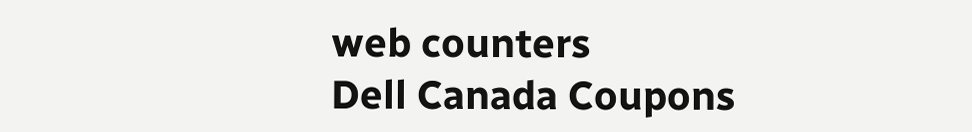web counters
Dell Canada Coupons